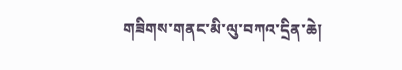གཟིགས་གནང་མི་ལུ་བཀའ་དྲིན་ཆེ།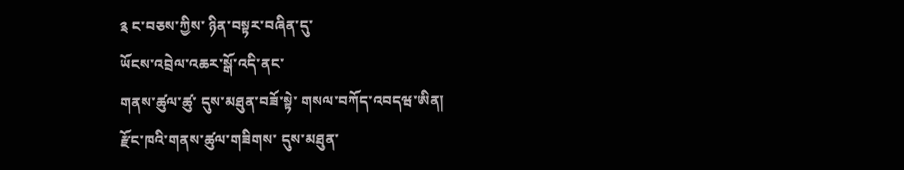༉ ང་བཅས་ཀྱིས་ ཉིན་བསྟར་བཞིན་དུ་
ཡོངས་འབྲེལ་འཆར་སྒོ་འདི་ནང་
གནས་ཚུལ་ཚུ་ དུས་མཐུན་བཟོ་སྟེ་ གསལ་བཀོད་འབདཝ་ཨིན།
རྫོང་ཁའི་གནས་ཚུལ་གཟིགས་ དུས་མཐུན་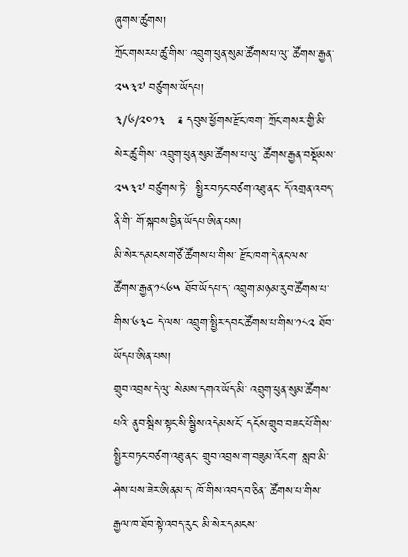ཞུགས་ཚུགས།
ཀྲོང་གསརཔ་ཚུ་གིས་ འབྲུག་ཕུན་སུམ་ཚོགས་པ་ལུ་ ཚོགས་རྒྱན་༢༥༣༧ བཙུགས་ཡོདཔ།
༣/༦/༢༠༡༣   ༉ དབུས་ཕྱོགས་རྫོང་ཁག་ ཀྲོང་གསར་གྱི་མི་སེར་ཚུ་གིས་ འབྲུག་ཕུན་སུམ་ཚོགས་པ་ལུ་ ཚོགས་རྒྱན་བསྡོམས་༢༥༣༧ བཙུགས་ཏེ་  སྤྱིར་བཏང་བཙག་འཐུ་ནང་ དོ་འགྲན་འབད་ནི་གི་ གོ་སྐབས་བྱིན་ཡོདཔ་ཨིན་པས།
མི་སེར་དམངས་གཙོ་ཚོགས་པ་གིས་ རྫོང་ཁག་དེ་ནང་ལས་ ཚོགས་རྒྱན་༡༨༦༥ ཐོབ་ཡོདཔ་ད་ འབྲུག་མཉམ་རུབ་ཚོགས་པ་གིས་༦༣༤ དེ་ལས་ འབྲུག་སྤྱིར་དབང་ཚོགས་པ་གིས་༡༨༢ ཐོབ་ཡོདཔ་ཨིན་པས།
གྲུབ་འབྲས་དེ་ལུ་ སེམས་དགའ་ཡོད་མི་ འབྲུག་ཕུན་སུམ་ཚོགས་པའི་ ནུབ་སྦིས་སྟང་སི་སྦྱིས་འདེམས་ངོ་ དངོས་གྲུབ་བཟང་པོ་གིས་ སྤྱིར་བཏང་བཙག་འཐུ་ནང་ གྲུབ་འབྲས་ག་བཟུམ་འོང་ག་ སླབ་མི་ཤེས་པས་ཟེར་ཨིནམ་ད་ ཁོ་གིས་འབད་བ་ཅིན་ ཚོགས་པ་གིས་ རྒྱལ་ཁ་ཐོབ་སྟེ་འབད་རུང་ མི་སེར་དམངས་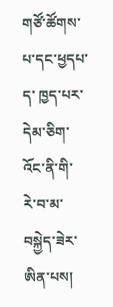གཙོ་ཚོགས་པ་དང་ཕྱདཔ་ད་ ཁྱད་པར་དེམ་ཅིག་འོང་ནི་གི་ རེ་བ་མ་བསྐྱེད་ཟེར་ཨིན་པས།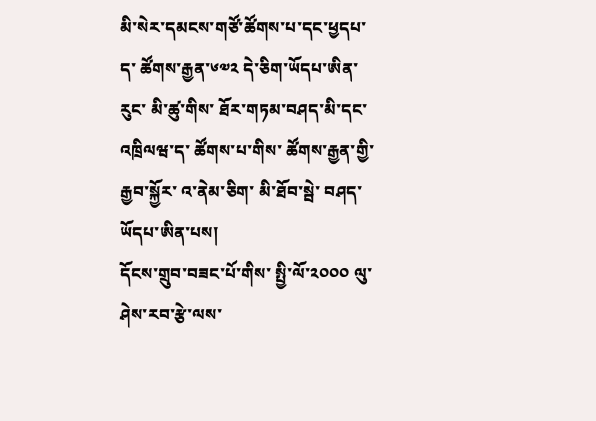མི་སེར་དམངས་གཙོ་ཚོགས་པ་དང་ཕྱདཔ་ད་ ཚོགས་རྒྱན་༦༧༢ དེ་ཅིག་ཡོདཔ་ཨིན་རུང་ མི་ཚུ་གིས་ ཐོར་གཏམ་བཤད་མི་དང་འཁྲིལཝ་ད་ ཚོགས་པ་གིས་ ཚོགས་རྒྱན་གྱི་རྒྱབ་སྐྱོར་ འ་ནེམ་ཅིག་ མི་ཐོབ་སྦེ་ བཤད་ཡོདཔ་ཨིན་པས།
དོངས་གྲུབ་བཟང་པོ་གིས་ སྤྱི་ལོ་༢༠༠༠ ལུ་ ཤེས་རབ་རྩེ་ལས་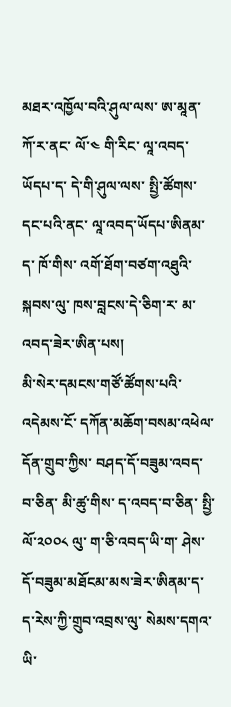མཐར་འཁྱོལ་བའི་ཤུལ་ལས་ ཨ་མཱན་ཀོ་ར་ནང་ ལོ་༤ གི་རིང་ ལཱ་འབད་ཡོདཔ་ད་ དེ་གི་ཤུལ་ལས་ སྤྱི་ཚོགས་དང་པའི་ནང་ ལཱ་འབད་ཡོདཔ་ཨིནམ་ད་ ཁོ་གིས་ འགོ་ཐོག་བཙག་འཐུའི་སྐབས་ལུ་ ཁས་བླངས་དེ་ཅིག་ར་ མ་འབད་ཟེར་ཨིན་པས།
མི་སེར་དམངས་གཙོ་ཚོགས་པའི་འདེམས་ངོ་ དཀོན་མཆོག་བསམ་འཕེལ་དོན་གྲུབ་ཀྱིས་ བཤད་དོ་བཟུམ་འབད་བ་ཅིན་ མི་ཚུ་གིས་ ད་འབད་བ་ཅིན་ སྤྱི་ལོ་༢༠༠༨ ལུ་ ག་ཅི་འབད་ཡི་ག་ ཤེས་དོ་བཟུམ་མཐོངམ་མས་ཟེར་ཨིནམ་ད་ ད་རེས་ཀྱི་གྲུབ་འབྲས་ལུ་ སེམས་དགའ་ཡི་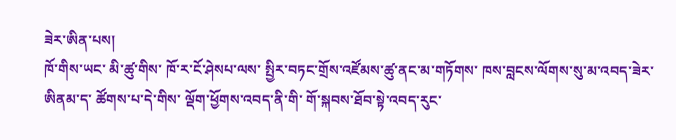ཟེར་ཨིན་པས།
ཁོ་གིས་ཡང་ མི་ཚུ་གིས་ ཁོ་ར་ངོ་ཤེསཔ་ལས་ སྤྱིར་བཏང་གྲོས་འཛོམས་ཚུ་ནང་མ་གཏོགས་ ཁས་བླངས་ལོགས་སུ་མ་འབད་ཟེར་ཨིནམ་ད་ ཚོགས་པ་དེ་གིས་ ལྡོག་ཕྱོགས་འབད་ནི་གི་ གོ་སྐབས་ཐོབ་སྟེ་འབད་རུང་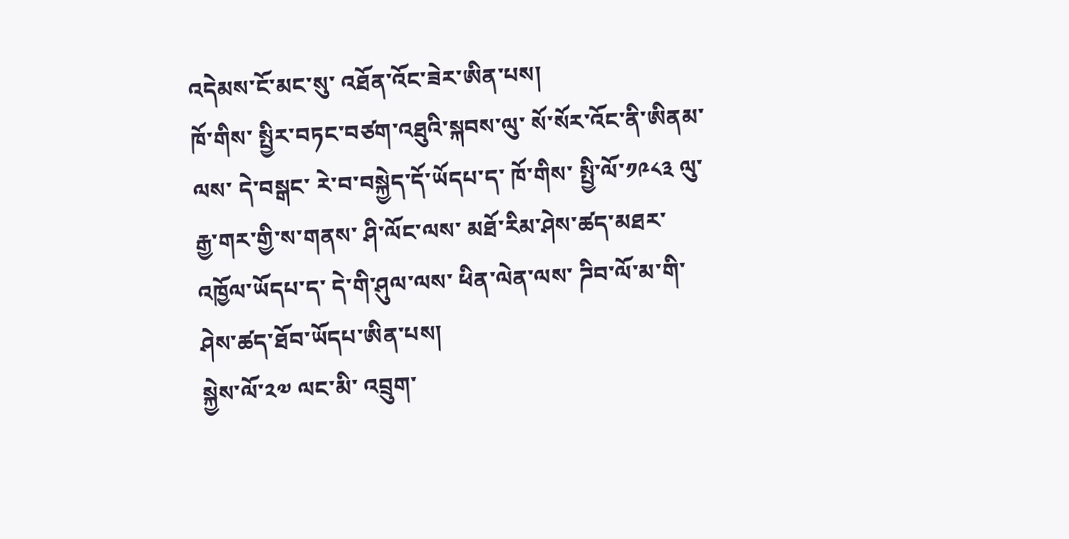འདེམས་ངོ་མང་སུ་ འཐོན་འོང་ཟེར་ཨིན་པས།
ཁོ་གིས་ སྤྱིར་བཏང་བཙག་འཐུའི་སྐབས་ལུ་ སོ་སོར་འོང་ནི་ཨིནམ་ལས་ དེ་བསྒང་ རེ་བ་བསྐྱེད་དོ་ཡོདཔ་ད་ ཁོ་གིས་ སྤྱི་ལོ་༡༩༨༣ ལུ་ རྒྱ་གར་གྱི་ས་གནས་ ཤི་ལོང་ལས་ མཐོ་རིམ་ཤེས་ཚད་མཐར་འཁྱོལ་ཡོདཔ་ད་ དེ་གི་ཤུལ་ལས་ ཕིན་ལེན་ལས་ ཌིབ་ལོ་མ་གི་ ཤེས་ཚད་ཐོབ་ཡོདཔ་ཨིན་པས།
སྐྱེས་ལོ་༢༧ ལང་མི་ འབྲུག་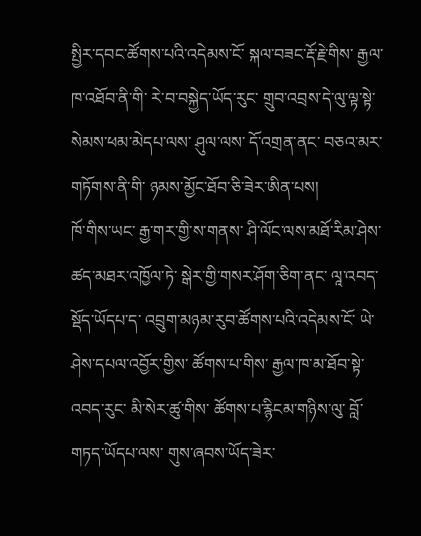སྤྱིར་དབང་ཚོགས་པའི་འདེམས་ངོ་ སྐལ་བཟང་རྡོ་རྗེ་གིས་ རྒྱལ་ཁ་འཐོབ་ནི་གི་ རེ་བ་བསྐྱེད་ཡོད་རུང་ གྲུབ་འབྲས་དེ་ལུ་ལྟ་སྟེ་ སེམས་ཕམ་མེདཔ་ལས་ ཤུལ་ལས་ དོ་འགྲན་ནང་ བཅའ་མར་གཏོགས་ནི་གི་ ཉམས་མྱོང་ཐོབ་ཅི་ཟེར་ཨིན་པས།
ཁོ་གིས་ཡང་ རྒྱ་གར་གྱི་ས་གནས་ ཤི་ལོང་ལས་མཐོ་རིམ་ཤེས་ཚད་མཐར་འཁྱོལ་ཏེ་ སྒེར་གྱི་གསར་ཤོག་ཅིག་ནང་ ལཱ་འབད་སྡོད་ཡོདཔ་ད་ འབྲུག་མཉམ་རུབ་ཚོགས་པའི་འདེམས་ངོ་ ཡེ་ཤེས་དཔལ་འབྱོར་གྱིས་ ཚོགས་པ་གིས་ རྒྱལ་ཁ་མ་ཐོབ་སྟེ་འབད་རུང་ མི་སེར་ཚུ་གིས་ ཚོགས་པ་རྙིངམ་གཉིས་ལུ་ བློ་གཏད་ཡོདཔ་ལས་ གུས་ཞབས་ཡོད་ཟེར་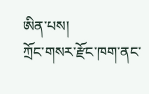ཨིན་པས།
ཀྲོང་གསར་རྫོང་ཁག་ནང་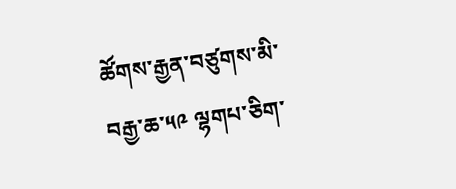ཚོགས་རྒྱན་བཙུགས་མི་ བརྒྱ་ཆ་༥༩ ལྷགཔ་ཅིག་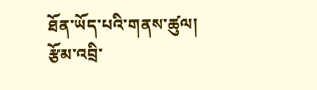ཐོན་ཡོད་པའི་གནས་ཚུལ།
རྩོམ་འབྲི་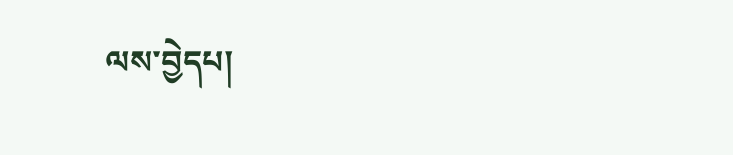ལས་བྱེདཔ།